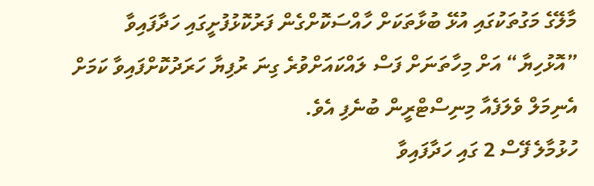މާލޭގެ މަގުތަކުގައި އުޅޭ ބުޅާތަކަށް ހާއްސަކޮށްގެން ފަރުކޮޅުފުށީގައި ހަދާފައިވާ ”އޮޅުހިޔާ“ އަށް މިހާތަނަށް ފަސް ލައްކައަށްވުރެ ގިނަ ރުފިޔާ ހަރަދުކޮށްފައިވާ ކަމަށް އެނިމަލް ވެލަފެއާ މިނިސްޓްރީން ބުނެފި އެވެ.
ހުޅުމާލެ ފޭސް 2 ގައި ހަދާފައިވާ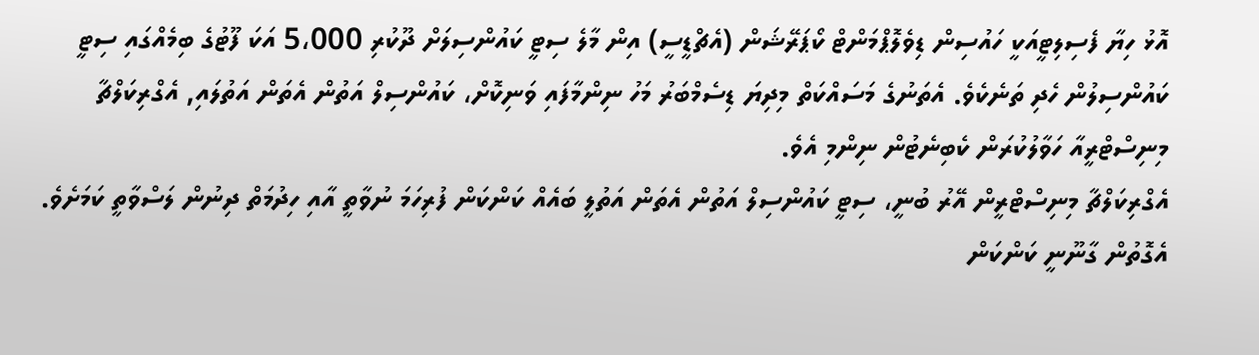އޮޅު ހިޔާ ފެސިލިޓީއަކީ ހައުސިން ޑިވެލޮޕްމަންޓް ކޯޕަރޭޝަން (އެޗްޑީސީ) އިން މާލެ ސިޓީ ކައުންސިލަށް ދޫކުރި 5،000 އަކަ ފޫޓުގެ ބިމެއްގައި ސިޓީ ކައުންސިލުން ހެދި ތަނެކެވެ. އެތަނުގެ މަސައްކަތް މިދިޔަ ޑިސެމްބަރު މަހު ނިންމާފައި ވަނިކޮށް، ކައުންސިލް އަތުން އެތަން އަތުލައި, އެގްރިކަލްޗާ މިނިސްޓްރީއާ ހަވާލުކުރަން ކެބިނެޓުން ނިންމި އެވެ.
އެގްރިކަލްޗާ މިނިސްޓްރީން އޭރު ބުނީ، ސިޓީ ކައުންސިލް އަތުން އެތަން އަތުލީ ބައެއް ކަންކަން ފުރިހަމަ ނުވާތީ އާއި ހިދުމަތް ދިނުން ލަސްވާތީ ކަމަށެވެ. އެގޮތުން ގާނޫނީ ކަންކަން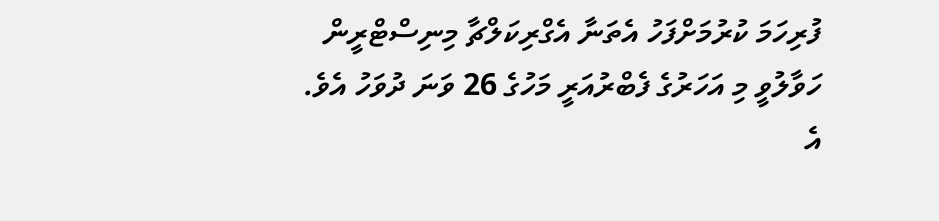ފުރިހަމަ ކުރުމަށްފަހު އެތަނާ އެގްރިކަލްޗާ މިނިސްޓްރީން ހަވާލުވީ މި އަހަރުގެ ފެބްރުއަރީ މަހުގެ 26 ވަނަ ދުވަހު އެވެ.
އެ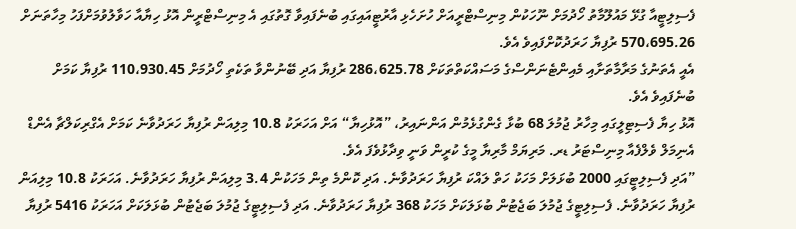ފެސިލިޓީއާ ގުޅޭ މައުލޫމާތު ހޯދުމަށް ނޫހަކުން މިނިސްޓްރީއަށް ހުށަހެޅި އާރުޓީއައިގައި ބުނެފައިވާ ގޮތުގައި އެ މިނިސްޓްރީން އޮޅު ހިޔާއާ ހަވާލުވުމަށްފަހު މިހާތަނަށް 570،695.26 ރުފިޔާ ހަރަދުކޮށްފައިވެ އެވެ.
އެއީ އެތަނުގެ މަރާމާތަށާއި މެއިންޓެނަންސްގެ މަސައްކަތްތަކަށް 286،625.78 ރުފިޔާ އަދި ބޭނުންވާ ތަކެތި ހޯދުމަށް 110،930.45 ރުފިޔާ ކަމަށް ބުނެފައިވެ އެވެ.
އޮޅު ހިޔާ ފެސިޓިލީގައި މިހާރު ޖުމުލަ 68 ބުޅާ ގެންގުޅެމުން އަންނައިރު، ”އޮޅުހިޔާ“ އަށް އަހަރަކު 10.8 މިލިއަން ރުފިޔާ ހަރަދުވާނެ ކަމަށް އެގްރިކަލްޗާ އެންޑް އެނިމަލް ވެލްފެއާ މިނިސްޓަރު ޑރ. މަރިޔަމް މާރިޔާ މީގެ ކުރީން ވަނީ ވިދާޅުވެފަ އެވެ.
”އަދި ފެސިލިޓީގައި 2000 ބުޅަލަށް މަހަކު ހަތް ލައްކަ ރުފިޔާ ހަރަދުވާނެ. އަދި ކޮންމެ ތިން މަހަކުން 3.4 މިލިއަން ރުފިޔާ ހަރަދުވާނެ. އަހަރަކު 10.8 މިލިއަން ރުފިޔާ ހަރަދުވާނެ. ފެސިލިޓީގެ ޖުމުލަ ބަޖެޓުން ބުޅަލަކަށް މަހަކު 368 ރުފިޔާ ހަރަދުވާނެ. އަދި ފެސިލިޓީގެ ޖުމުލަ ބަޖެޓުން ބުޅަލަކަށް އަހަރަކު 5416 ރުފިޔާ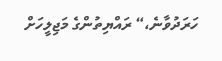ހަރަދުވާނެ،“ ރައްޔިތުންގެ މަޖިލީހަށް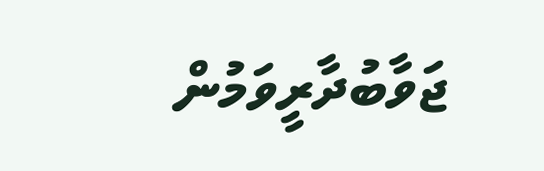ޖަވާބުދާރީވަމުން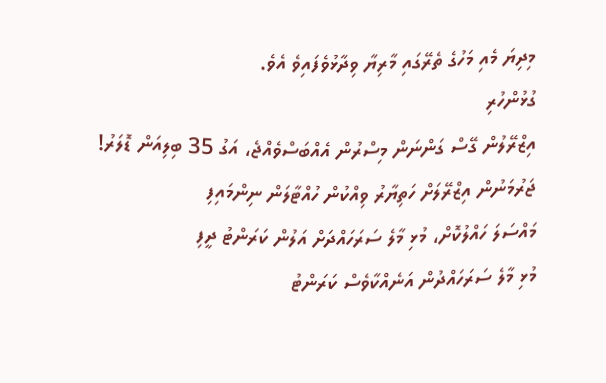މިދިޔަ މެއި މަހުގެ ތެރޭގައި މާރިޔާ ވިދާޅުވެފައިވެ އެވެ.
ގުޅުންހުރި
އިޒްރޭލުން ގޭސް ގަންނަން މިސްރުން އެއްބަސްވެއްޖެ، އަގު 35 ބިލިއަން ޑޮލަރު!
ޖަރުމަނުން އިޒްރޭލަށް ހަތިޔާރު ވިއްކުން ހުއްޓާލަން ނިންމައިފި
މައްސަލަ ހައްލުކޮށް، މުޅި މާލެ ސަރަހައްދަށް އަލުން ކަރަންޓު ދީފި
މުޅި މާލެ ސަރަހައްދުން އަނެއްކާވެސް ކަރަންޓު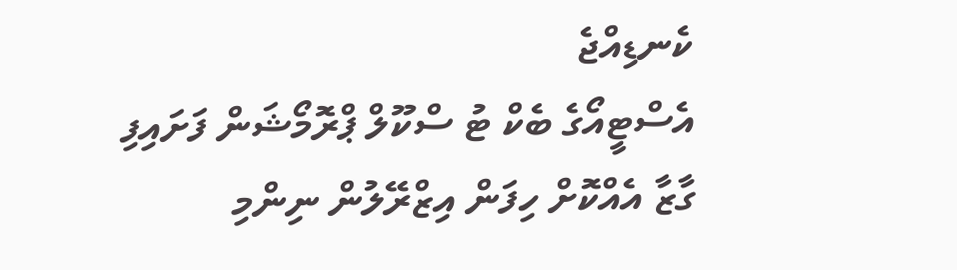ކެނޑިއްޖެ
އެސްޓީއޯގެ ބެކް ޓު ސްކޫލް ޕްރޮމޯޝަން ފަށައިފި
ގާޒާ އެއްކޮށް ހިފަން އިޒްރޭލުން ނިންމި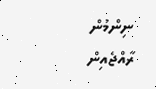ނިންމުން ރާއްޖެއިން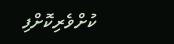ކުށްވެރިކޮށްފި